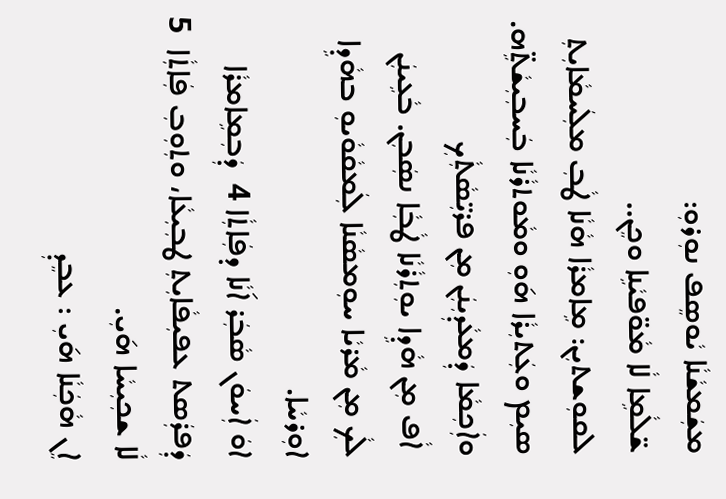ܡܫܲܡܫܵܢܵܐ ܝܵܘܣܸܦ ܢܘܼܪܘܼ:
ܫ̈ܠܵܡܹܐ ܠܵܐ ܡܵܘ̈ܦܝܵܢܹܐ ܘܟܸܢ..
ܠܩܘܼܫܬܝܼܢ: ܡܹܐܡܪܵܐ ܗܵܢܵܐ ܛܵܒܼ ܡܠܲܚܡܵܐܝܼܬܼ ܣܝܼܡ ܘܥܲܬܝܼܪܵܐ ܗ݇ܘܼ ܘܡܵܘܬܪܵܢܵܐ ܒܲܚܒܼܝܼܫܵܬܹ̈ܗ. ܘܐܲܟܼܡܵܐ ܕܲܡܥܵܕܼܝܼܢܲܢ ܡܼܢ ܦܪܝܼ̈ܣܵܬܼܵܟܼ
 ܐܵܦ ܡܼܢ ܗܵܕܹܐ ܝܘܼܬܼܪܵܢܵܐ ܛܵܒܼܵܐ ܢܣܲܒܼܢ. ܒܵܥܹܝܢܲܢ ܠܵܟܼ ܡܼܢ ܡܵܪܝܵܐ ܚܘܼܡܣܵܢܵܐ ܠܲܡܩܵܘܵܝܘܼ ܒܗܵܕܹܐ ܐܘܼܪܚܵܐ.
ܐܘܿ ܐܲܚܘܿܢ ܣܵܒܲܪ ܐ݇ܢܵܐ ܕܦܲܐܬܼܵܐ 4  ܕܲܒܼܡܹܐܡܪܵܐ ܕܲܦܪܲܣܬ ܥܦܝܼܦܵܐܝܼܬܼ ܛܒܼܝܼܥܵܐ، ܘܬܼܘܼܒܼ ܦܲܐܬܼܵܐ  5  ܠܵܐ ܫܟܼܝܼܚܵܐ ܗ݇ܝܼ.
ܐܸܢ ܗܵܟܲܢܵܐ ܗ݇ܝܼ : ܥܒܸܕܼ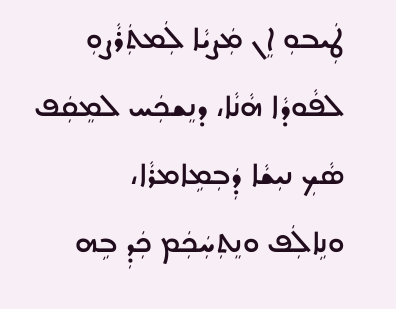ܛܲܝܒܘܼ ܐܸܢ ܡܲܨܝܵܐ ܠܲܡܬܲܪܵܨܘܼ ܠܦܵܘܕܵܐ ܗܵܢܵܐ، ܕܢܸܫܟܲܚ ܠܡܸܩܲܦ ܣܵܟܼ ܢܝܼܫܵܐ ܕܲܒܼܡܹܐܡܪܵܐ،
ܘܢܹܐܠܲܦ ܘܢܸܬܼܚܲܟܲܡ ܟܲܕܼ ܒܹܗ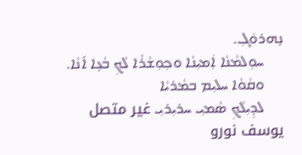ܢܸܗܪܘܿܓܼ.
     ܚܘܼܠܡܵܢܵܐ ܐܲܡܝܼܢܵܐ ܘܟܼܘܼܫܵܪܵܐ ܠܵܟܼ ܒܵܥܹܐ ܐ݇ܢܵܐ.
     ܘܩܵܘܵܐ ܚܠܝܼܡ ܒܡܵܪܝܵܐ
     ܠܕܼܝܼܠܵܟܼ ܣܵܡܝܼ ܚܪܝܼܪܝܼ غير متصل يوسف نورو